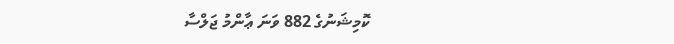ކޮމިޝަނުގެ 882 ވަނަ ޢާންމު ޖަލްސާ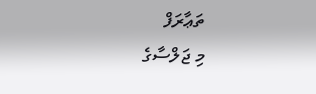ތަޢާރަފް
މި ޖަލްސާގެ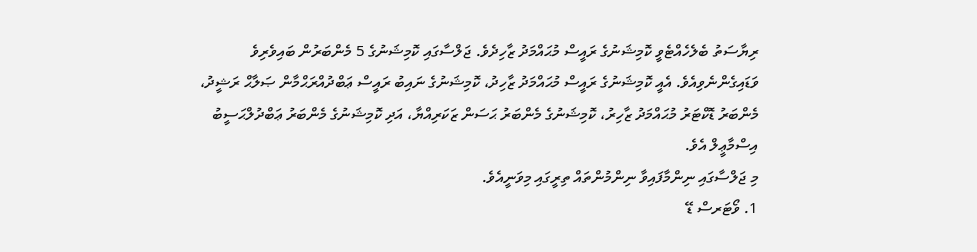ރިޔާސަތު ބެލެހެއްޓެވީ ކޮމިޝަނުގެ ރައީސް މުޙައްމަދު ޒާހިދެވެ. ޖަލްސާގައި ކޮމިޝަނުގެ 5 މެންބަރުން ބައިވެރިވެ ވަޑައިގެންނެވިއެވެ. އެއީ ކޮމިޝަނުގެ ރައީސް މުޙައްމަދު ޒާހިދު، ކޮމިޝަނުގެ ނައިބު ރައީސް ޢަބްދުއްރަޙްމާން ޞަލާޙް ރަޝީދު، މެންބަރު ޑޮކްޓަރު މުޙައްމަދު ޒާހިރު، ކޮމިޝަނުގެ މެންބަރު ޙަސަން ޒަކަރިއްޔާ، އަދި ކޮމިޝަނުގެ މެންބަރު ޢަބްދުލްޙަސީބު އިސްމާޢީލް އެވެ.
މި ޖަލްސާގައި ނިންމާފައިވާ ނިންމުންތައް ތިރީގައި މިވަނީއެވެ.
1. ވޯޓަރސް ޑޭ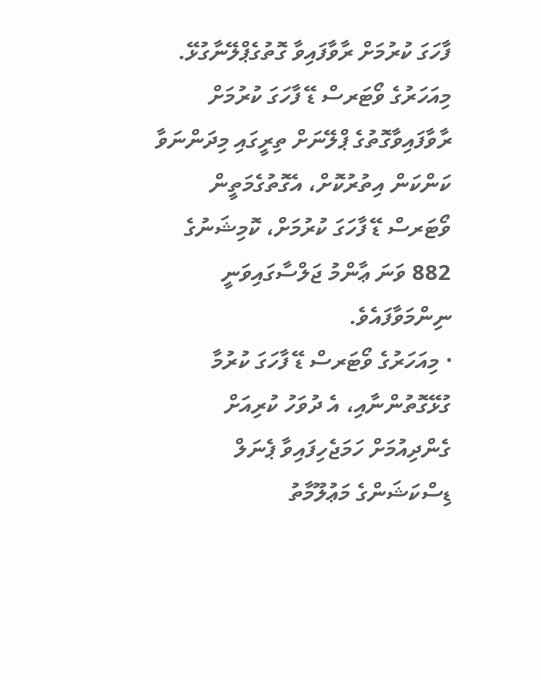ފާހަގަ ކުރުމަށް ރާވާފައިވާ ގޮތުގެޕްލޭނާގުޅޭ.
މިއަހަރުގެ ވޯޓަރސް ޑޭ ފާހަގަ ކުރުމަށް ރާވާފައިވާގޮތުގެ ޕްލޭނަށް ތިރީގައި މިދަންނަވާ ކަންކަން އިތުރުކޮށް، އެގޮތުގެމަތީން ވޯޓަރސް ޑޭ ފާހަގަ ކުރުމަށް، ކޮމިޝަނުގެ 882 ވަނަ ޢާންމު ޖަލްސާގައިވަނީ ނިންމަވާފައެވެ.
· މިއަހަރުގެ ވޯޓަރސް ޑޭ ފާހަގަ ކުރުމާ ގުޅޭގޮތުންނާއި، އެ ދުވަހު ކުރިއަށް ގެންދިއުމަށް ހަމަޖެހިފައިވާ ޕެނަލް ޑިސްކަޝަންގެ މަޢުލޫމާތު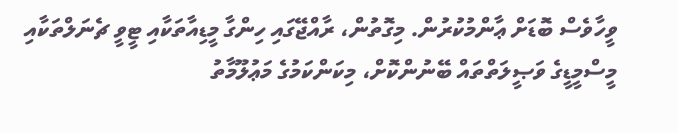ވީހާވެސް ބޮޑަށް ޢާންމުކުރުން. މިގޮތުން، ރާއްޖޭގައި ހިންގާ މީޑިއާތަކާއި ޓީވީ ޗެނަލްތަކާއި މީސްމީޑީގެ ވަޞީލަތްތައް ބޭނުންކޮށް، މިކަންކަމުގެ މަޢުލޫމާތު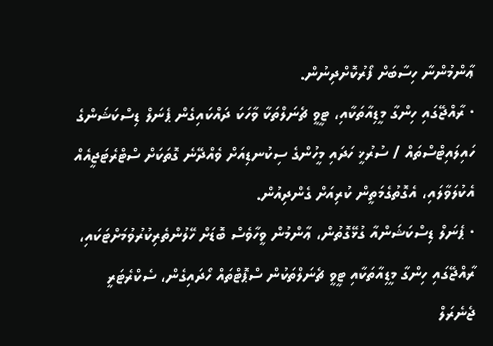ޢާންމުންނާ ހިސާބަށް ފޯރުކޮށްދިނުން.
· ރާއްޖޭގައި ހިންގާ މީޑިއާތަކާއި، ޓީވީ ޗެނަލްތަކާ ވާހަކަ ދައްކައިގެން ޕެނަލް ޑިސްކަޝަންގެ ހައިލައިޓްސްތައް / ސުރުޚީ ހަދައި މީހުންގެ ސިކުނޑިއަށް ވެއްދޭނެ ގޮތަކަށް ސްޓްރެޓަޖީއެއް އެކުލަވާލައި، އެގޮތުގެމަތީން ކުރިއަށް ގެންދިއުން.
· ޕެނަލް ޑިސްކަޝަންއާ ގުޅޭގޮތުން، ޢާންމުން ވީހާވެސް ބޮޑަށް ހޭލުންތެރިކުރުވުމަށްޓަކައި، ރާއްޖޭގައި ހިންގާ މީޑިއާތަކާއި ޓީވީ ޗެނަލްތަކުން ސްޕޮޓްތައް ހޯދައިގެން، ސެކްރެޓަރީ ޖެނެރަލް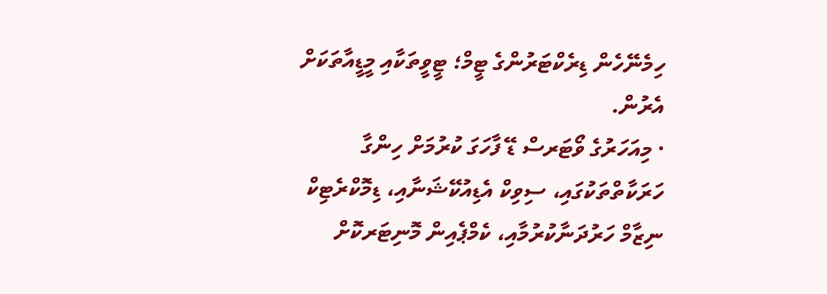ހިމެނޭހެން ޑިރެކްޓަރުންގެ ޓީމް؛ ޓީވީތަކާއި މީޑީއާތަކަށް އެރުން.
· މިއަހަރުގެ ވޯޓަރސް ޑޭ ފާހަގަ ކުރުމަށް ހިންގާ ހަރަކާތްތަކުގައި، ސިވިކް އެޑިއުކޭޝަނާއި، ޑިމޮކްރެޓިކް ނިޒާމް ހަރުދަނާކުރުމާއި، ކެމްޕެއިން މޮނިޓަރކޮށް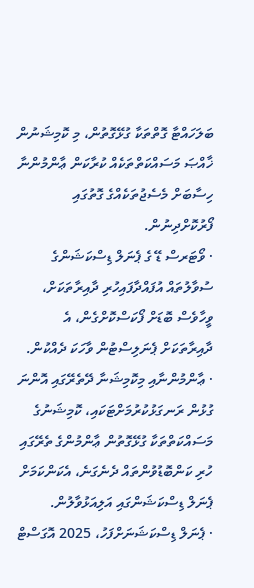ބަލަހައްޓާ ގޮތްތަކާ ގުޅޭގޮތުން، މި ކޮމިޝަނުން ޚާއްޞަ މަސައްކަތްތަކެއް ކުރާކަން ޢާންމުންނާ ހިސާބަށް މެސެޖުތަކެއްގެ ގޮތުގައި ފޯރުކޮށްދިނުން.
· ވޯޓަރސް ޑޭ ގެ ޕެނަލް ޑިސްކަޝަންގެ ސުވާލުތައް އުފައްދާފައިހުރި ދާއިރާތަކަށް، ވީހާވެސް ބޮޑަށް ފޯކަސްކޮށްގެން، އެ ދާއިރާތަކަށް ޕެނަލިސްޓުން ވާހަކަ ދެއްކުން.
· ޢާންމުންނާއި މިކޮމިޝަނާ ދޭތެރޭގައި އޮންނަ ގުޅުން ރަނގަޅުކުރުމަށްޓަކައި، ކޮމިޝަނުގެ މަސައްކަތްތަކާ ގުޅޭގޮތުން ޢާންމުންގެ ތެރޭގައި ހުރި ކަންބޮޑުވުންތައް ދެނެގަނެ، އެކަންކަމަށް ޕެނަލް ޑިސްކަޝަންގައި އަލިއަޅުވާލުން.
· ޕެނަލް ޑިސްކަޝަނަށްފަހު، 2025 އޮގަސްޓް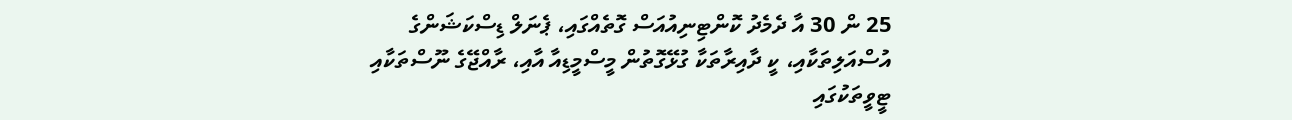25 ން 30 އާ ދެމެދު ކޮންޓިނިއުއަސް ގޮތެއްގައި، ޕެނަލް ޑިސްކަޝަންގެ އުސްއަލިތަކާއި، ކީ ދާއިރާތަކާ ގުޅޭގޮތުން މީސްމީޑިއާ އާއި، ރާއްޖޭގެ ނޫސްތަކާއި ޓީވީތަކުގައި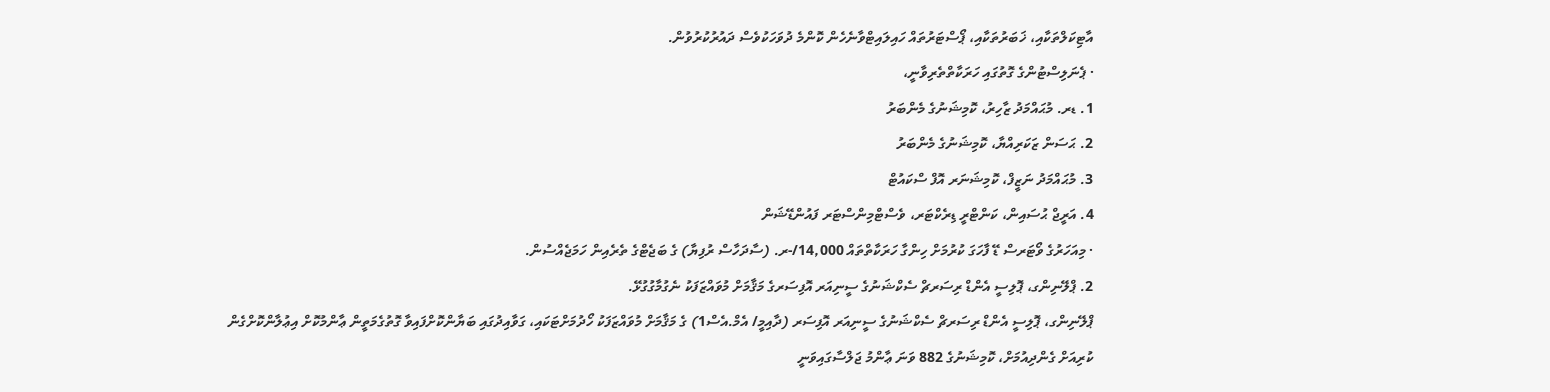އާޓިކަލްތަކާއި، ޚަބަރުތަކާއި، ޕޯސްޓަރުތައް ހައިލައިޓްވާނެހެން ކޮންމެ ދުވަހަކުވެސް ދައުރުކުރުވުން.
· ޕެނަލިސްޓުންގެ ގޮތުގައި ހަރަކާތްތެރިވާނީ،
1. ޑރ. މުޙައްމަދު ޒާހިރު، ކޮމިޝަނުގެ މެންބަރު
2. ޙަސަން ޒަކަރިއްޔާ، ކޮމިޝަނުގެ މެންބަރު
3. މުޙައްމަދު ނަޒީފް، ކޮމިޝަނަރ އޮފް ސްކައުޓް
4. އަރީޖް ޙުސައިން، ކަންޓްރީ ޑިރެކްޓަރ، ވެސްޓްމިންސްޓަރ ފައުންޑޭޝަން
· މިއަހަރުގެ ވޯޓަރސް ޑޭ ފާހަގަ ކުރުމަށް ހިންގާ ހަރަކާތްތައް 14,000/-ރ. (ސާދަހާސް ރުފިޔާ) ގެ ބަޖެޓްގެ ތެރެއިން ހަމަޖެއްސުން.
2. ޕްލޭނިންގ، ޕޮލިސީ އެންޑް ރިސަރޗް ސެކްޝަނުގެ ސީނިއަރ އޮފިސަރގެ މަޤާމަށް މުވައްޒަފަކު ނެގުމާގުގުޅޭ.
ޕްލޭނިންގ، ޕޮލިސީ އެންޑް ރިސަރޗް ސެކްޝަނުގެ ސީނިއަރ އޮފިސަރ (ދާއިމީ/ އެމް.އެސް1) ގެ މަޤާމަށް މުވައްޒަފަކު ހޯދުމަށްޓަކައި، ގަވާއިދުގައި ބަޔާންކޮށްފައިވާ ގޮތުގެމަތީން ޢާންމުކޮށް އިޢުލާންކޮށްގެން ކުރިއަށް ގެންދިއުމަށް، ކޮމިޝަނުގެ 882 ވަނަ ޢާންމު ޖަލްސާގައިވަނީ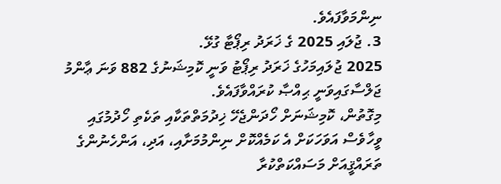ނިންމަވާފައެވެ.
3. ޖުލައި 2025 ގެ ޚަރަދު ރިޕޯޓާ ގުޅޭ.
2025 ޖުލައިމަހުގެ ޚަރަދު ރިޕޯޓު ވަނީ ކޮމިޝަނުގެ 882 ވަނަ ޢާންމު ޖަލްސާގައިވަނީ ޙިއްޞާ ކުރައްވާފައެވެ.
މިގޮތުން، ކޮމިޝަނަށް ހޯދަންޖެހޭ ޚިދުމަތްތަކާއި ތަކެތި ހޯދުމުގައި ވީހާވެސް އަވަހަކަށް އެ ކަމެއްކޮށް ނިންމުމަށާއި، އަދި، އަންހެނުންގެ ތަރައްޤީއަށް މަސައްކަތްކުރާ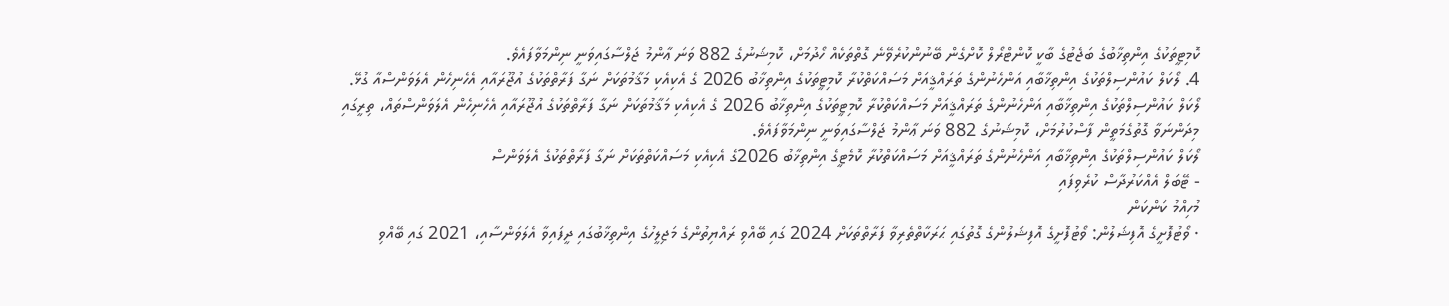ކޮމިޓީތަކުގެ އިންތިޚާބުގެ ބަޖެޓުގެ ބާކީ ކޮންޓްރޯލް ކޮށްގެން ބޭނުންކުރެވޭނެ ގޮތްތަކެއް ހޯދުމަށް، ކޮމިޝަނުގެ 882 ވަނަ ޢާންމު ޖަލްސާގައިވަނީ ނިންމަވާފައެވެ.
4. ލޯކަލް ކައުންސިލްތަކުގެ އިންތިޚާބާއި އަންހެނުންގެ ތަރައްޤީއަށް މަސައްކަތްކުރާ ކޮމިޓީތަކުގެ އިންތިޚާބު 2026 ގެ އެކިއެކި މަޤާމުތަކަށް ނަގާ ފަރާތްތަކުގެ އުޖޫރައާއި އެހެނިހެން އެލަވަންސްއާ ގުޅޭ.
ލޯކަލް ކައުންސިލްތަކުގެ އިންތިޚާބާއި އަންހެނުންގެ ތަރައްޤީއަށް މަސައްކަތްކުރާ ކޮމިޓީތަކުގެ އިންތިޚާބު 2026 ގެ އެކިއެކި މަޤާމުތަކަށް ނަގާ ފަރާތްތަކުގެ އުޖޫރައާއި އެހެނިހެން އެލަވަންސްތައް، ތިރީގައި މިދަންނަވާ ގޮތުގެމަތީން ފާސްކުރުމަށް، ކޮމިޝަނުގެ 882 ވަނަ ޢާންމު ޖަލްސާގައިވަނީ ނިންމަވާފައެވެ.
ލޯކަލް ކައުންސިލްތަކުގެ އިންތިޚާބާއި އަންހެނުންގެ ތަރައްޤީއަށް މަސައްކަތްކުރާ ކޮމެޓީގެ އިންތިޚާބު 2026ގެ އެކިއެކި މަސައްކަތްތަކަށް ނަގާ ފަރާތްތަކުގެ އެލަވަންސް
- ޓޭބަލް އެއްކަރުދާސް ކުރެވިފައި
މުހިއްމު ކަންކަން
· ވޯޓުފޮށީގެ އޮފިޝަލުން: ވޯޓުފޮށީގެ އޮފިޝަލުންގެ ގޮތުގައި ޙަރަކާތްތެރިވާ ފަރާތްތަކަށް 2024 ގައި ބޭއްވި ރައްޔިތުންގެ މަޖިލީހުގެ އިންތިޚާބުގައި ދީފައިވާ އެލަވަންސާއި، 2021 ގައި ބޭއްވި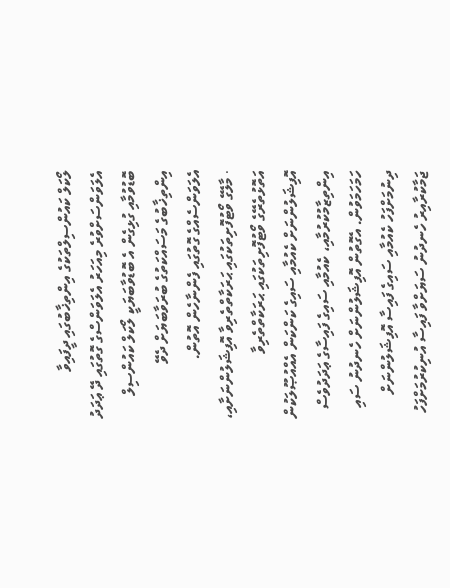ލޯކަލް ކައުންސިލްތަކުގެ އިންތިޚާބުގައި ދީފައިވާ އެލަވަންސަށްވުރެ މިއަހަރު އެލަވަންސްގެ ގޮތުގައި ދޭ ޢަދަދު ބޮޑުވުމާއި ގުޅިގެން އެ ބޮޑުވާބަޔަކީ ލޯކަލް ކައުންސިލް އިންތިޚާބުގެ މަސައްކަތުގެ ބުރަވާބަޔަށް ދެވޭ އެލަވަންސެއްގެ ގޮތުގައި ފެންނާހެން އޮތުން.
· މާލޭގެ ވޯޓުފޮށިތަކުގައި ޙަރަކާތްތެރިވާ އޮފިޝަލުންނަށާއި، އަތޮޅުތެރޭގެ ވޯޓުފޮށިތަކުގައި ޙަރަކާތްތެރިވާ އޮފިޝަލުންނަށް ކެއުމާއި ސައިގެ ކަންކަން އެއްއުޞޫލަކުން އިންތިޒާމުކުރުމާއި، ކެއުމާއި ސައިގެ ފައިސާގެ ޢަދަދުވެސް ހަމަހަމަވުން. އެގޮތުން އޮފިޝަލުންނަށް ހެނދުނު ސައި ދިނުމަށްފަހު ކެއުމާއި ސައިގެ ފައިސާ އޮފިޝަލުންނަށް ޖަމާކުރާއިރު ހެނދުނު ސަޔަށްވާ ފައިސާ އުނިކުރުމަށްފަހު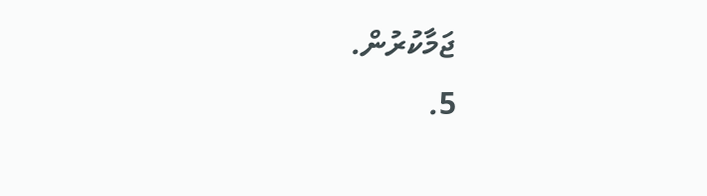ޖަމާކުރުން.
5.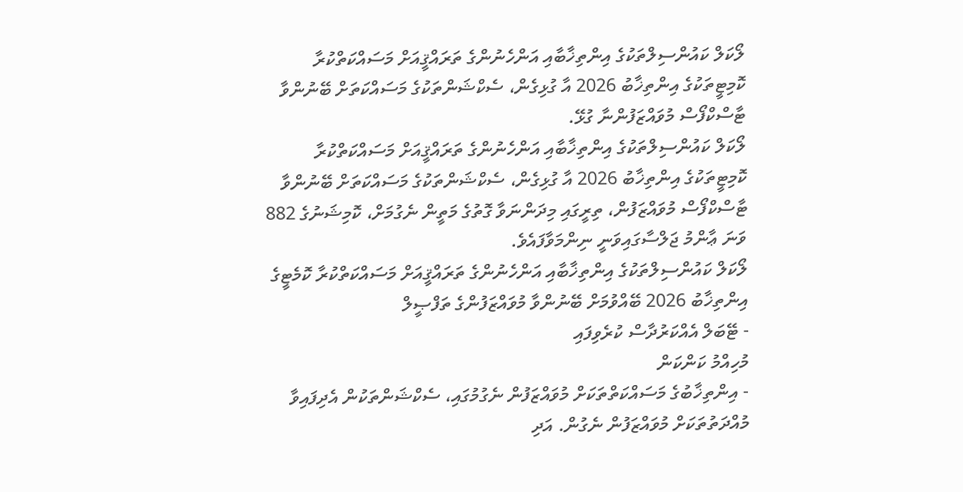ލޯކަލް ކައުންސިލްތަކުގެ އިންތިޚާބާއި އަންހެނުންގެ ތަރައްޤީއަށް މަސައްކަތްކުރާ ކޮމިޓީތަކުގެ އިންތިޚާބު 2026 އާ ގުޅިގެން، ސެކްޝަންތަކުގެ މަސައްކަތަށް ބޭނުންވާ ޓާސްކްފޯސް މުވައްޒަފުންނާ ގުޅޭ.
ލޯކަލް ކައުންސިލްތަކުގެ އިންތިޚާބާއި އަންހެނުންގެ ތަރައްޤީއަށް މަސައްކަތްކުރާ ކޮމިޓީތަކުގެ އިންތިޚާބު 2026 އާ ގުޅިގެން، ސެކްޝަންތަކުގެ މަސައްކަތަށް ބޭނުންވާ ޓާސްކްފޯސް މުވައްޒަފުން، ތިރީގައި މިދަންނަވާ ގޮތުގެ މަތީން ނެގުމަށް، ކޮމިޝަނުގެ 882 ވަނަ ޢާންމު ޖަލްސާގައިވަނީ ނިންމަވާފައެވެ.
ލޯކަލް ކައުންސިލްތަކުގެ އިންތިޚާބާއި އަންހެނުންގެ ތަރައްޤީއަށް މަސައްކަތްކުރާ ކޮމެޓީގެ އިންތިޚާބު 2026 ބޭއްވުމަށް ބޭނުންވާ މުވައްޒަފުންގެ ތަފްޞީލް
- ޓޭބަލް އެއްކަރުދާސް ކުރެވިފައި
މުހިއްމު ކަންކަން
- އިންތިޚާބުގެ މަސައްކަތްތަކަށް މުވައްޒަފުން ނެގުމުގައި، ސެކްޝަންތަކުން އެދިފައިވާ މުއްދަތުތަކަށް މުވައްޒަފުން ނެގުން. އަދި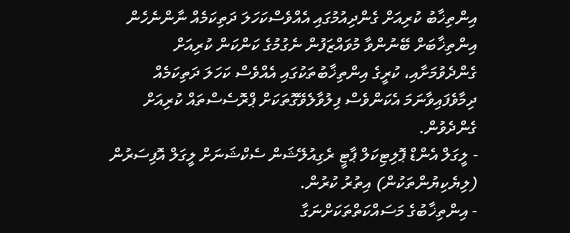އިންތިޚާބު ކުރިއަށް ގެންދިއުމުގައި އެއްވެސްކަހަލަ ދަތިކަމެއް ނާންނެހެން އިންތިޚާބަށް ބޭނުންވާ މުވައްޒަފުން ނެގުމުގެ ކަންކަން ކުރިއަށް ގެންދެވުމަށާއި، ކުރީގެ އިންތިޚާބުތަކުގައި އެއްވެސް ކަހަލަ ދަތިކަމެއް ދިމާވެފައިވާނަމަ އެކަންވެސް ފިލުވާލެވޭގޮތަކަށް ޕްރޮސެސްތައް ކުރިއަށް ގެންދެވުން.
- ލީގަލް އެންޑް ޕޮލިޓިކަލް ޕާޓީ ރެގިއުލޭޝަން ސެކްޝަނަށް ލީގަލް އޮފިސަރުން (ލިޔެކިޔުންތަކުން) އިތުރު ކުރުން.
- އިންތިޚާބުގެ މަސައްކަތްތަކަށްނަގާ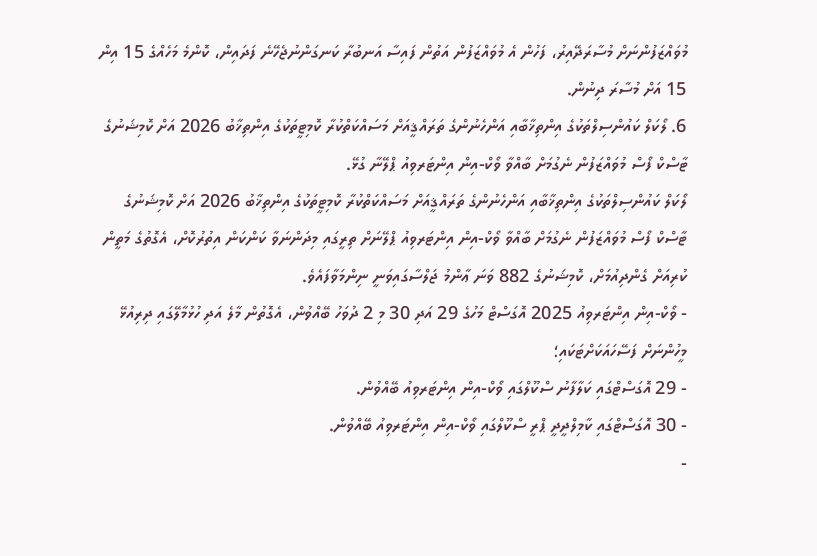މުވައްޒަފުންނަށް މުސާރަދޭއިރު، ފަހުން އެ މުވައްޒަފުން އަތުން ފައިސާ އަނބުރާ ކަނގަންނުޖެހޭނެ ފަދައިން، ކޮންމެ މަހެއްގެ 15 އިން 15 އަށް މުސާރަ ދިނުން.
6. ލޯކަލް ކައުންސިލްތަކުގެ އިންތިޚާބާއި އަންހެނުންގެ ތަރައްޤީއަށް މަސައްކަތްކުރާ ކޮމިޓީތަކުގެ އިންތިޚާބު 2026 އަށް ކޮމިޝަނުގެ ޓާސްކް ފޯސް މުވައްޒަފުން ނެގުމަށް ބާއްވާ ވޯކް-އިން އިންޓަރވިއު ޕްލޭނާ ގުޅޭ.
ލޯކަލް ކައުންސިލްތަކުގެ އިންތިޚާބާއި އަންހެނުންގެ ތަރައްޤީއަށް މަސައްކަތްކުރާ ކޮމިޓީތަކުގެ އިންތިޚާބު 2026 އަށް ކޮމިޝަނުގެ ޓާސްކް ފޯސް މުވައްޒަފުން ނެގުމަށް ބާއްވާ ވޯކް-އިން އިންޓަރވިއު ޕްލޭނަށް ތިރީގައި މިދަންނަވާ ކަންކަން އިތުރުކޮށް، އެގޮތުގެ މަތީން ކުރިއަށް ގެންދިއުމަށް، ކޮމިޝަނުގެ 882 ވަނަ ޢާންމު ޖަލްސާގައިވަނީ ނިންމަވާފައެވެ.
- ވޯކް-އިން އިންޓަރވިއު 2025 އޮގަސްޓް މަހުގެ 29 އަދި 30 މި 2 ދުވަހު ބޭއްވުން، އެގޮތުން މާލެ އަދި ހުޅުމާލޭގައި ދިރިއުޅޭ މީހުންނަށް ފަސޭހައަކަށްޓަކައި؛
- 29 އޮގަސްޓްގައި ކަލާފާނު ސްކޫލްގައި ވޯކް-އިން އިންޓަރވިއު ބޭއްވުން.
- 30 އޮގަސްޓްގައި ކާމިލްދީދީ ޕްރީ ސްކޫލްގައި ވޯކް-އިން އިންޓަރވިއު ބޭއްވުން.
-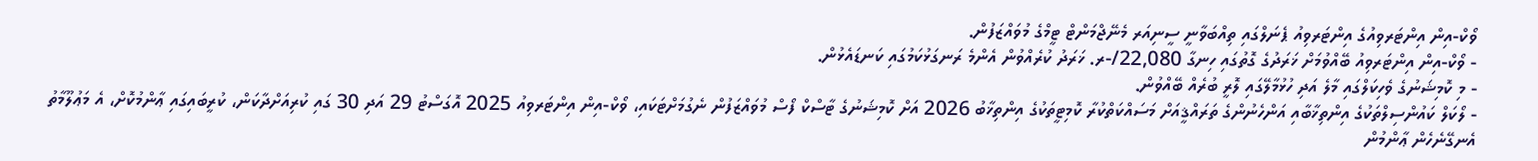ވޯކް-އިން އިންޓަރވިއުގެ އިންޓަރވިއު ޕެނަލްގައި ތިއްބަވާނީ ސީނިއަރ މެނޭޖްމަންޓް ޓީމްގެ މުވައްޒަފުން.
- ވޯކް-އިން އިންޓަރވިއު ބޭއްވުމަށް ޚަރަދުގެ ގޮތުގައި ހިނގާ 22,080/-ރ. ޚަރަދު ކުރެއްވުން އެންމެ ރަނގަޅުކަމުގައި ކަނޑައެޅުން.
- މި ކޮމިޝަނުގެ ވެހިކަލްގައި މާލެ އަދި ހުޅުމާލޭގައި ލޮރީ ބުރެއް ބޭއްވުން.
- ލޯކަލް ކައުންސިލްތަކުގެ އިންތިޚާބާއި އަންހެނުންގެ ތަރައްޤީއަށް މަސައްކަތްކުރާ ކޮމިޓީތަކުގެ އިންތިޚާބު 2026 އަށް ކޮމިޝަނުގެ ޓާސްކް ފޯސް މުވައްޒަފުން ނެގުމަށްޓަކައި، ވޯކް-އިން އިންޓަރވިއު 2025 އޮގަސްޓު 29 އަދި 30 ގައި ކުރިއަށްދާކަން، ކުރީބައިގައި ޢާންމުކޮށް، އެ މަޢުލޫމާތު އެނގޭނެހެން ޢާންމުން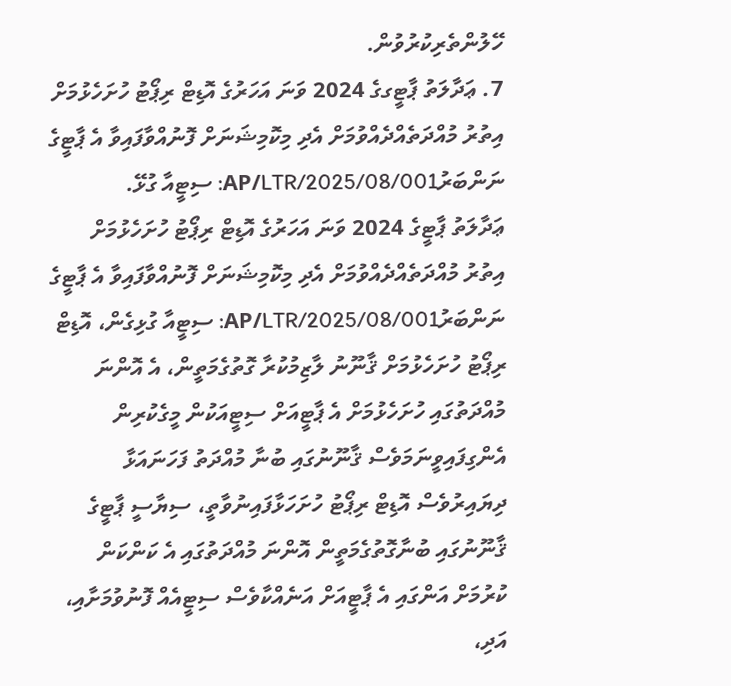ހޭލުންތެރިކުރުވުން.
7. ޢަދާލަތު ޕާޓީގގެ 2024 ވަނަ އަހަރުގެ އޮޑިޓް ރިޕޯޓު ހުށަހެޅުމަށް އިތުރު މުއްދަތެއްދެއްވުމަށް އެދި މިކޮމިޝަނަށް ފޮނުއްވާފައިވާ އެ ޕާޓީގެ ނަންބަރުAP/LTR/2025/08/001: ސިޓީއާ ގުޅޭ.
ޢަދާލަތު ޕާޓީގެ 2024 ވަނަ އަހަރުގެ އޮޑިޓް ރިޕޯޓު ހުށަހެޅުމަށް އިތުރު މުއްދަތެއްދެއްވުމަށް އެދި މިކޮމިޝަނަށް ފޮނުއްވާފައިވާ އެ ޕާޓީގެ ނަންބަރުAP/LTR/2025/08/001: ސިޓީއާ ގުޅިގެން، އޮޑިޓް ރިޕޯޓު ހުށަހެޅުމަށް ޤާނޫނު ލާޒިމުކުރާ ގޮތުގެމަތީން، އެ އޮންނަ މުއްދަތުގައި ހުށަހެޅުމަށް އެ ޕާޓީއަށް ސިޓީއަކުން މީގެކުރިން އެންގިފައިވީނަމަވެސް ޤާނޫނުގައި ބުނާ މުއްދަތު ފަހަނައަޅާ ދިޔައިރުވެސް އޮޑިޓް ރިޕޯޓު ހުށަހަޅާފައިނުވާތީ، ސިޔާސީ ޕާޓީގެ ޤާނޫނުގައި ބުނާގޮތުގެމަތީން އޮންނަ މުއްދަތުގައި އެ ކަންކަން ކުރުމަށް އަންގައި އެ ޕާޓީއަށް އަނެއްކާވެސް ސިޓީއެއް ފޮނުވުމަށާއި، އަދި،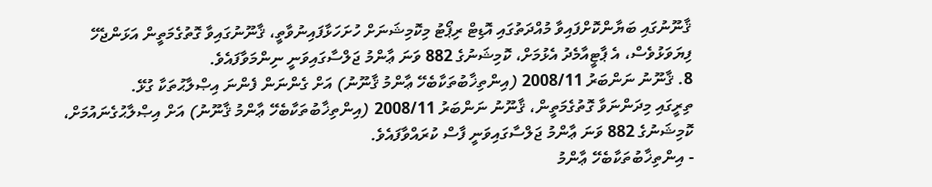ޤާނޫނުގައި ބަޔާންކޮށްފައިވާ މުއްދަތުގައި އޮޑިޓް ރިޕޯޓު މިކޮމިޝަނަށް ހުށަހަޅާފައިނުވާތީ، ޤާނޫނުގައިވާ ގޮތުގެމަތީން އަޅަންޖެހޭ ފިޔަވަޅުވެސް، އެ ޕާޓީއާމެދު އެޅުމަށް، ކޮމިޝަނުގެ 882 ވަނަ ޢާންމު ޖަލްސާގައިވަނީ ނިންމަވާފައެވެ.
8. ޤާނޫނު ނަންބަރު 2008/11 (އިންތިޚާބުތަކާބެހޭ ޢާންމު ޤާނޫނު) އަށް ގެންނަން ފެންނަ އިޞްލާޙުތަކާ ގުޅޭ.
ތިރީގައި މިދަންނަވާ ގޮތުގެމަތީން، ޤާނޫނު ނަންބަރު 2008/11 (އިންތިޚާބުތަކާބެހޭ ޢާންމު ޤާނޫނު) އަށް އިޞްލާޙުގެނައުމަށް، ކޮމިޝަނުގެ 882 ވަނަ ޢާންމު ޖަލްސާގައިވަނީ ފާސް ކުރައްވާފައެވެ.
- އިންތިޚާބުތަކާބެހޭ ޢާންމު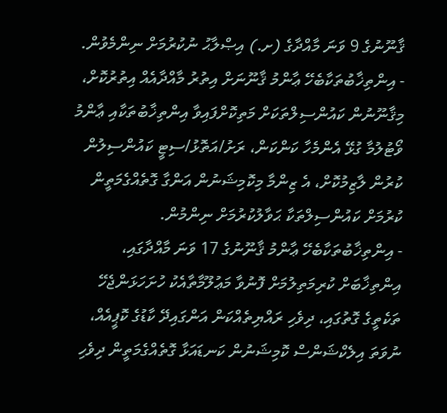ޤާނޫނުގެ 9 ވަނަ މާއްދާގެ (ށ.) އިޞްލާޙު ނުކުރުމަށް ނިންމެވުން.
- އިންތިޚާބުތަކާބެހޭ ޢާންމު ޤާނޫނަށް އިތުރު މާއްދާއެއް އިތުރުކޮށް، މިޤާނޫނުން ކައުންސިލްތަކަށް މަތިކޮށްފައިވާ އިންތިޚާބުތަކާއި ޢާންމު ވޯޓުލުމާ ގުޅޭ އެންމެހާ ކަންކަން، ރަށު/އަތޮޅު/ސިޓީ ކައުންސިލުން ކުރުން ލާޒިމުކޮށް، އެ ޒިންމާ މިކޮމިޝަނުން އަންގާ ގޮތެއްގެމަތީން ކުރުމަށް ކައުންސިލްތަކާ ޙަވާލުކުރުމަށް ނިންމުން.
- އިންތިޚާބުތަކާބެހޭ ޢާންމު ޤާނޫނުގެ 17 ވަނަ މާއްދާގައި، އިންތިޚާބަށް ކުރިމަތިލުމަށް ފޮނުވާ މަޢުލޫމާތާއެކު ހުށަހަޅަންޖެހޭ ތަކެތީގެ ގޮތުގައި، ދިވެހި ރައްޔިތެއްކަން އަންގައިދޭ ކާޑުގެ ކޮޕީއެއް، ނުވަތަ އިލެކްޝަންސް ކޮމިޝަނުން ކަނޑައަޅާ ގޮތެއްގެމަތީން ދިވެހި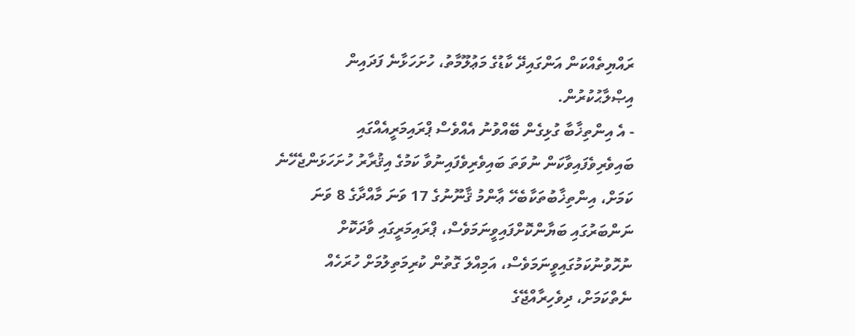ރައްޔިތެއްކަން އަންގައިދޭ ކާޑުގެ މަޢުލޫމާތު، ހުށަހަޅާނެ ފަދައިން އިޞްލާޙުކުރުން.
- އެ އިންތިޚާބާ ގުޅިގެން ބޭއްވުނު އެއްވެސް ޕްރައިމަރީއެއްގައި ބައިވެރިވެފައިވާކަން ނުވަތަ ބައިވެރިވެފައިނުވާ ކަމުގެ އިޤުރާރު ހުށަހަޅަންޖެހޭނެ ކަމަށް، އިންތިޚާބުތަކާބެހޭ ޢާންމު ޤާނޫނުގެ 17 ވަނަ މާއްދާގެ 8 ވަނަ ނަންބަރުގައި ބަޔާންކޮށްފައިވީނަމަވެސް، ޕްރައިމަރީގައި ވާދަކޮށް ނުހޮވުނުކަމުގައިވީނަމަވެސް، އަމިއްލަ ގޮތުން ކުރިމަތިލުމަށް ހުރަހެއް ނެތްކަމަށް، ދިވެހިރާއްޖޭގެ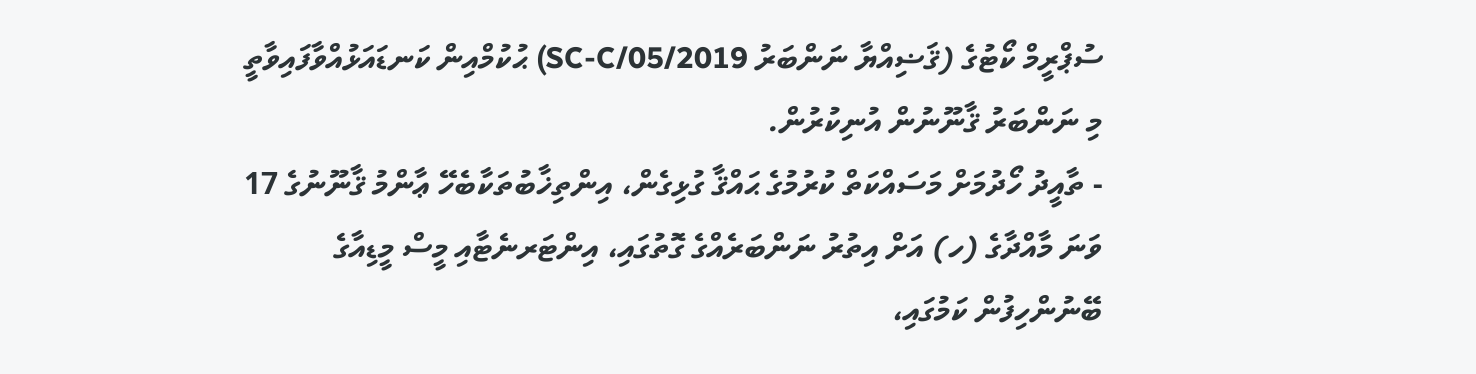ސުޕްރީމް ކޯޓުގެ (ޤަޟިއްޔާ ނަންބަރު 2019/SC-C/05) ޙުކުމްއިން ކަނޑައަޅުއްވާފައިވާތީ މި ނަންބަރު ޤާނޫނުން އުނިކުރުން.
- ތާއީދު ހޯދުމަށް މަސައްކަތް ކުރުމުގެ ޙައްޤާ ގުޅިގެން، އިންތިޚާބުތަކާބެހޭ ޢާންމު ޤާނޫނުގެ 17 ވަނަ މާއްދާގެ (ހ) އަށް އިތުރު ނަންބަރެއްގެ ގޮތުގައި، އިންޓަރނެޓާއި މީސް މީޑިއާގެ ބޭނުންހިފުން ކަމުގައި،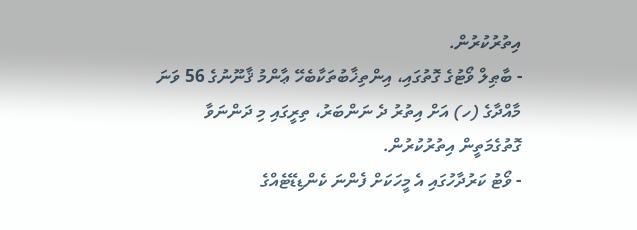އިތުރުކުރުން.
- ބާޠިލް ވޯޓުގެ ގޮތުގައި، އިންތިޚާބުތަކާބެހޭ ޢާންމު ޤާނޫނުގެ 56 ވަނަ މާއްދާގެ (ހ) އަށް އިތުރު ދެ ނަންބަރު، ތިރީގައި މި ދަންނަވާ ގޮތުގެމަތީން އިތުރުކުރުން.
- ވޯޓު ކަރުދާހުގައި އެ މީހަކަށް ފެންނަ ކެންޑިޑޭޓެއްގެ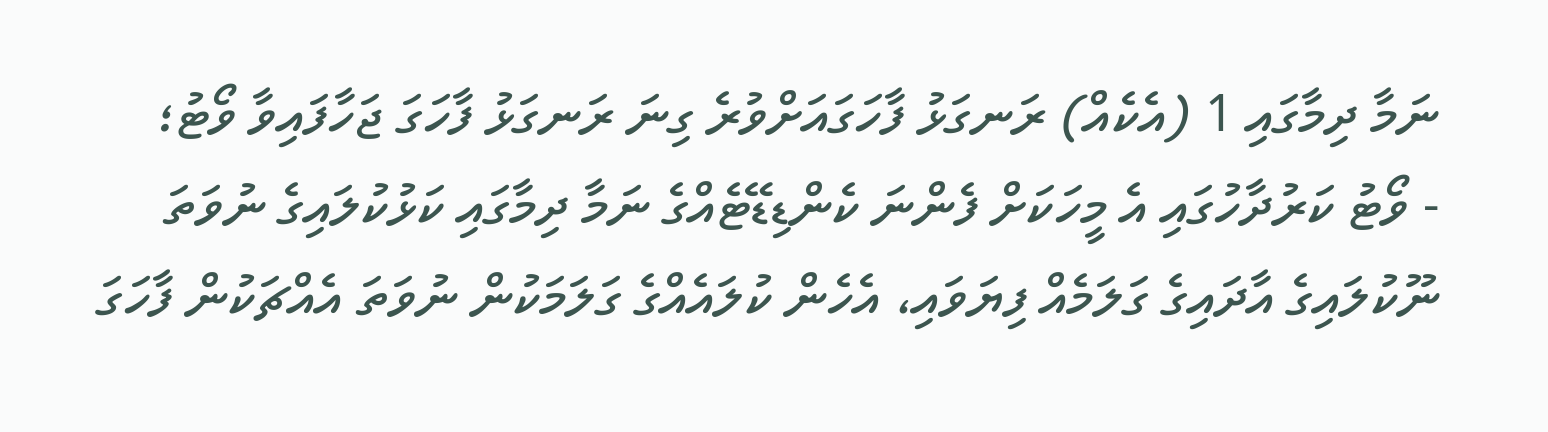ނަމާ ދިމާގައި 1 (އެކެއް) ރަނގަޅު ފާހަގައަށްވުރެ ގިނަ ރަނގަޅު ފާހަގަ ޖަހާފައިވާ ވޯޓު؛
- ވޯޓު ކަރުދާހުގައި އެ މީހަކަށް ފެންނަ ކެންޑިޑޭޓެއްގެ ނަމާ ދިމާގައި ކަޅުކުލައިގެ ނުވަތަ ނޫކުލައިގެ އާދައިގެ ގަލަމެއް ފިޔަވައި، އެހެން ކުލައެއްގެ ގަލަމަކުން ނުވަތަ އެއްޗަކުން ފާހަގަ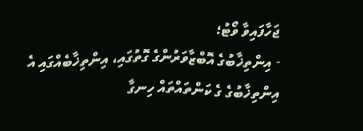ޖަހާފައިވާ ވޯޓު؛
- އިންތިޚާބުގެ އޮބްޒާވަރުންގެ ގޮތުގައި، އިންތިޚާބެއްގައި އެ އިންތިޚާބުގެ ގެ ކަންތައްތައް ހިނގާ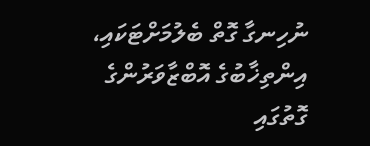ނުހިނގާ ގޮތް ބެލުމަށްޓަކައި، އިންތިޚާބުގެ އޮބްޒާވަރުންގެ ގޮތުގައި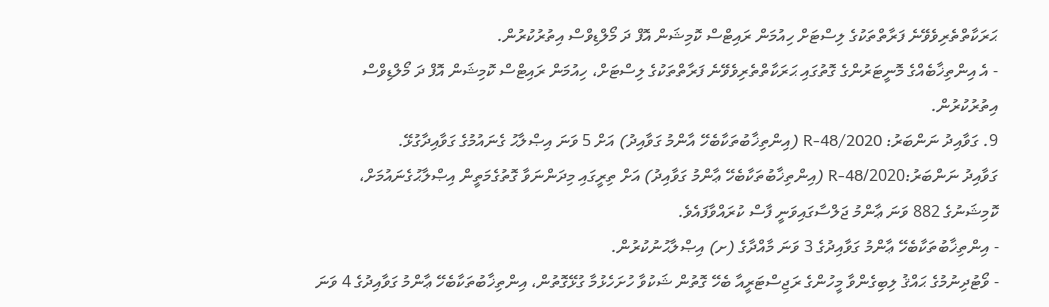ޙަރަކާތްތެރިވެވޭނެ ފަރާތްތަކުގެ ލިސްޓަށް ހިއުމަން ރައިޓްސް ކޮމިޝަން އޮފް ދަ މޯލްޑިވްސް އިތުރުކުރުން.
- އެ އިންތިޚާބެއްގެ މޮނީޓަރުންގެ ގޮތުގައި ޙަރަކާތްތެރިވެވޭނެ ފަރާތްތަކުގެ ލިސްޓަށް، ހިއުމަން ރައިޓްސް ކޮމިޝަން އޮފް ދަ މޯލްޑިވްސް އިތުރުކުރުން.
9. ގަވާއިދު ނަންބަރު: 2020/R-48 (އިންތިޚާބުތަކާބެހޭ އާންމު ގަވާއިދު) އަށް 5 ވަނަ އިޞްލާޙު ގެނައުމުގެ ގަވާއިދާގުޅޭ.
ގަވާއިދު ނަންބަރު:2020/R-48 (އިންތިޚާބުތަކާބެހޭ ޢާންމު ގަވާއިދު) އަށް ތިރީގައި މިދަންނަވާ ގޮތުގެމަތީން އިޞްލާޙުގެނައުމަށް، ކޮމިޝަނުގެ 882 ވަނަ ޢާންމު ޖަލްސާގައިވަނީ ފާސް ކުރައްވާފައެވެ.
- އިންތިޚާބުތަކާބެހޭ ޢާންމު ގަވާއިދުގެ 3 ވަނަ މާއްދާގެ (ށ) އިޞްލާޙުނުކުރުން.
- ވޯޓުދިނުމުގެ ޙައްޤު ލިބިގެންވާ މީހުންގެ ރަޖިސްޓަރީއާ ބެހޭ ގޮތުން ޝަކުވާ ހުށަހެޅުމާ ގުޅޭގޮތުން، އިންތިޚާބުތަކާބެހޭ ޢާންމު ގަވާއިދުގެ 4 ވަނަ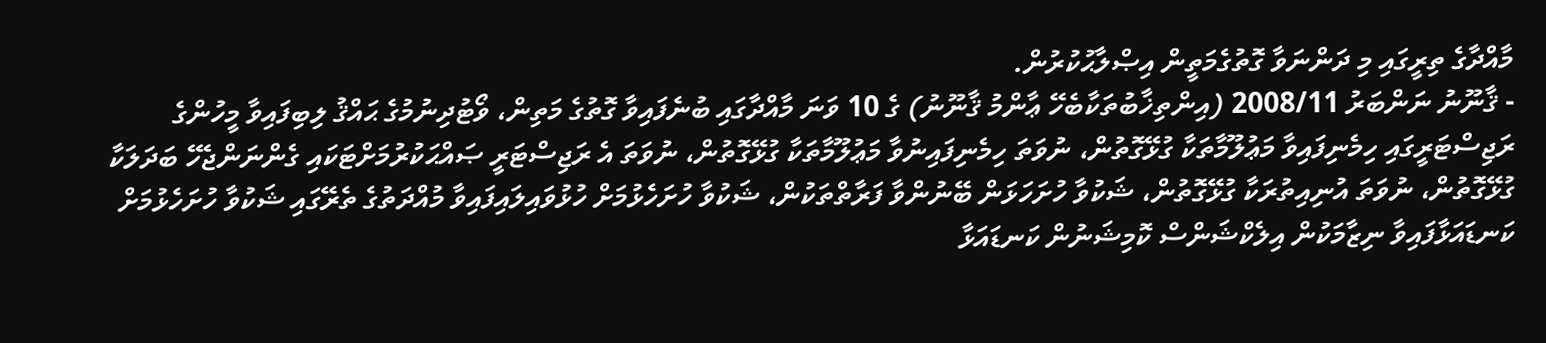މާއްދާގެ ތިރީގައި މި ދަންނަވާ ގޮތުގެމަތީން އިޞްލާޙުކުރުން.
- ޤާނޫނު ނަންބަރު 2008/11 (އިންތިޚާބުތަކާބެހޭ ޢާންމު ޤާނޫނު) ގެ 10 ވަނަ މާއްދާގައި ބުނެފައިވާ ގޮތުގެ މަތިން، ވޯޓުދިނުމުގެ ޙައްޤު ލިބިފައިވާ މީހުންގެ ރަޖިސްޓަރީގައި ހިމެނިފައިވާ މަޢުލޫމާތަކާ ގުޅޭގޮތުން، ނުވަތަ ހިމެނިފައިނުވާ މަޢުލޫމާތަކާ ގުޅޭގޮތުން، ނުވަތަ އެ ރަޖިސްޓަރީ ޞައްޙަކުރުމަށްޓަކައި ގެންނަންޖެހޭ ބަދަލަކާ ގުޅޭގޮތުން، ނުވަތަ އުނިއިތުރަކާ ގުޅޭގޮތުން، ޝަކުވާ ހުށަހަޅަން ބޭނުންވާ ފަރާތްތަކުން، ޝަކުވާ ހުށަހެޅުމަށް ހުޅުވައިލައިފައިވާ މުއްދަތުގެ ތެރޭގައި ޝަކުވާ ހުށަހެޅުމަށް ކަނޑައަޅާފައިވާ ނިޒާމަކުން އިލެކްޝަންސް ކޮމިޝަނުން ކަނޑައަޅާ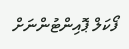ފޯކަލް ޕޮއިންޓުންނަށް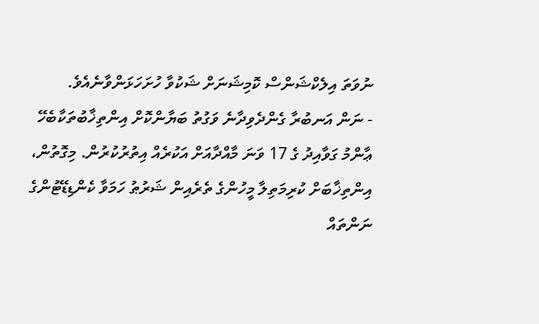ނުވަތަ އިލެކްޝަންސް ކޮމިޝަނަށް ޝަކުވާ ހުށަހަޅަންވާނެއެވެ.
- ނަން އަނބުރާ ގެންދެވިދާނެ ވަގުތު ބަޔާންކޮށް އިންތިޚާބުތަކާބެހޭ ޢާންމު ގަވާއިދު ގެ 17 ވަނަ މާއްދާއަށް އަކުރެއް އިތުރުކުރުން. މިގޮތުން، އިންތިޚާބަށް ކުރިމަތިލާ މީހުންގެ ތެރެއިން ޝަރުޠު ހަމަވާ ކެންޑިޑޭޓުންގެ ނަންތައް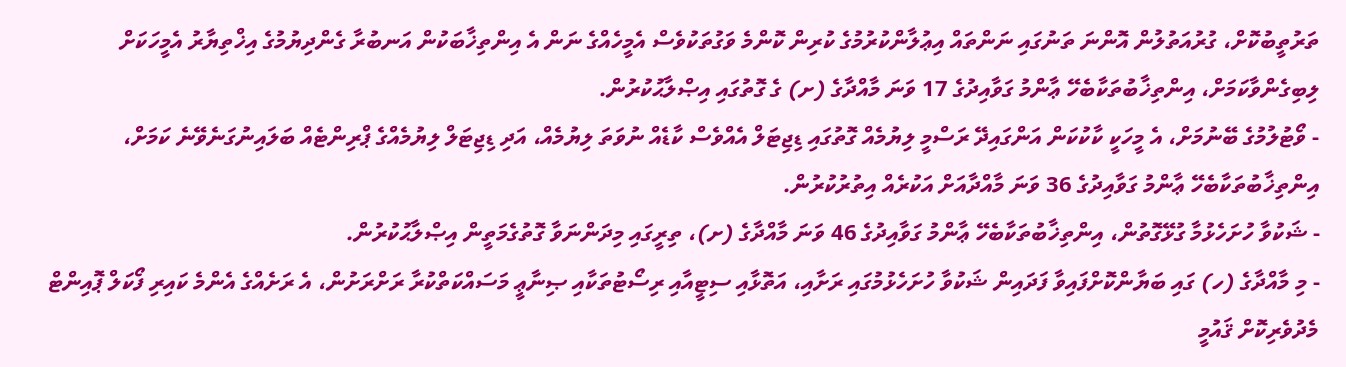ތަރުތީބުކޮށް، ގުރުއަތުލުން އޮންނަ ތަނުގައި ނަންތައް އިޢުލާންކުރުމުގެ ކުރިން ކޮންމެ ވަގުތަކުވެސް އެމީހެއްގެ ނަން އެ އިންތިޚާބަކުން އަނބުރާ ގެންދިޔުމުގެ އިޚްތިޔާރު އެމީހަކަށް ލިބިގެންވާކަމަށް، އިންތިޚާބުތަކާބެހޭ ޢާންމު ގަވާއިދުގެ 17 ވަނަ މާއްދާގެ (ށ) ގެ ގޮތުގައި އިޞްލާޙުކުރުން.
- ވޯޓުލުމުގެ ބޭނުމަށް، އެ މީހަކީ ކާކުކަން އަންގައިދޭ ރަސްމީ ލިޔުމެއް ގޮތުގައި ޑިޖިޓަލް އެއްވެސް ކާޑެއް ނުވަތަ ލިޔުމެއް، އަދި ޑިޖިޓަލް ލިޔުމެއްގެ ޕްރިންޓެއް ބަލައިނުގަނެވޭނެ ކަމަށް، އިންތިޚާބުތަކާބެހޭ ޢާންމު ގަވާއިދުގެ 36 ވަނަ މާއްދާއަށް އަކުރެއް އިތުރުކުރުން.
- ޝަކުވާ ހުށަހެޅުމާ ގުޅޭގޮތުން، އިންތިޚާބުތަކާބެހޭ ޢާންމު ގަވާއިދުގެ 46 ވަނަ މާއްދާގެ (ށ)، ތިރީގައި މިދަންނަވާ ގޮތުގެމަތީން އިޞްލާޙުކުރުން.
- މި މާއްދާގެ (ހ) ގައި ބަޔާންކޮށްފައިވާ ފަދައިން ޝަކުވާ ހުށަހެޅުމުގައި ރަށާއި، އަތޮޅާއި ސިޓީއާއި ރިސޯޓުތަކާއި ޞިނާޢީ މަސައްކަތްކުރާ ރަށްރަށުން، އެ ރަށެއްގެ އެންމެ ކައިރި ފޯކަލް ޕޮއިންޓް މެދުވެރިކޮށް ޤައުމީ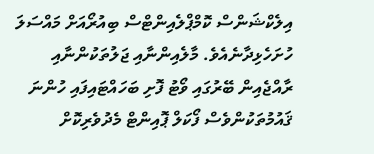އިލެކްޝަންސް ކޮމްޕްލެއިންޓްސް ބިއުރޯއަށް މައްސަލަ ހުށަހެޅިދާނެއެވެ. މާލެއިންނާއި ޖަލުތަކުންނާއި ރާއްޖެއިން ބޭރުގައި ވޯޓު ފޮށި ބަހައްޓައިފައި ހުންނަ ޤައުމުތަކުންވެސް ފޯކަލް ޕޮއިންޓް މެދުވެރިކޮށް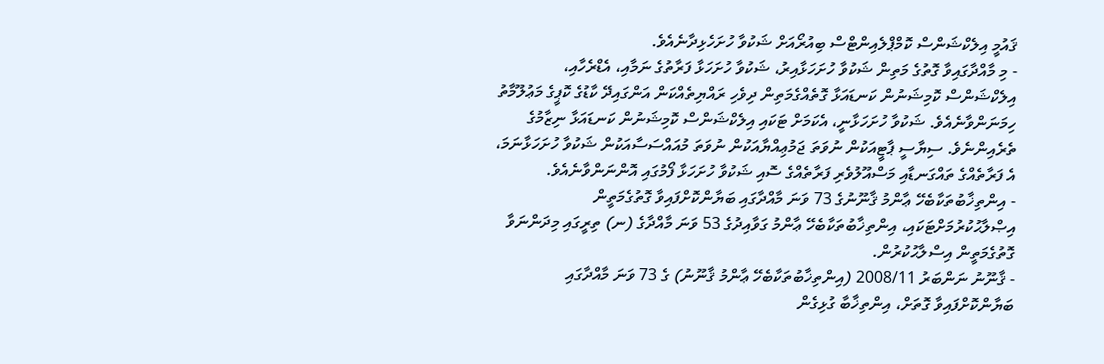ޤައުމީ އިލެކްޝަންސް ކޮމްޕްލެއިންޓްސް ބިއުރޯއަށް ޝަކުވާ ހުށަހެޅިދާނެއެވެ.
- މި މާއްދާގައިވާ ގޮތުގެ މަތިން ޝަކުވާ ހުށަހަޅާއިރު، ޝަކުވާ ހުށަހަޅާ ފަރާތުގެ ނަމާއި، އެޑްރެހާއި، އިލެކްޝަންސް ކޮމިޝަނުން ކަނޑައަޅާ ގޮތެއްގެމަތިން ދިވެހި ރައްޔިތެއްކަން އަންގައިދޭ ކާޑުގެ ކޮޕީގެ މަޢުލޫމާތު ހިމަނަންވާނެއެވެ. ޝަކުވާ ހުށަހަޅާނީ، އެކަމަށް ޓަކައި އިލެކްޝަންސް ކޮމިޝަނުން ކަނޑައަޅާ ނިޒާމުގެ ތެރެއިންނެވެ. ސިޔާސީ ޕާޓީއަކުން ނުވަތަ ޖަމުޢިއްޔާއަކުން ނުވަތަ މުއައްސަސާއަކުން ޝަކުވާ ހުށަހަޅާނަމަ، އެ ފަރާތެއްގެ ތައްގަނޑާއި މަސްއޫލުވެރި ފަރާތެއްގެ ސޮއި ޝަކުވާ ހުށަހަޅާ ފޯމުގައި އޮންނަންވާނެއެވެ.
- އިންތިޚާބުތަކާބެހޭ ޢާންމު ޤާނޫނުގެ 73 ވަނަ މާއްދާގައި ބަޔާންކޮށްފައިވާ ގޮތުގެމަތީން އިޞްލާޙުކުރުމަށްޓަކައި، އިންތިޚާބުތަކާބެހޭ ޢާންމު ގަވާއިދުގެ 53 ވަނަ މާއްދާގެ (ނ) ތިރީގައި މިދަންނަވާ ގޮތުގެމަތީން އިސްލާޙުކުރުން.
- ޤާނޫނު ނަންބަރު 2008/11 (އިންތިޚާބުތަކާބެހޭ ޢާންމު ޤާނޫނު) ގެ 73 ވަނަ މާއްދާގައި ބަޔާންކޮށްފައިވާ ގޮތަށް، އިންތިޚާބާ ގުޅިގެން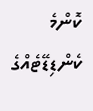ކޮންމެ ކެންޑިޑޭޓެއްގެ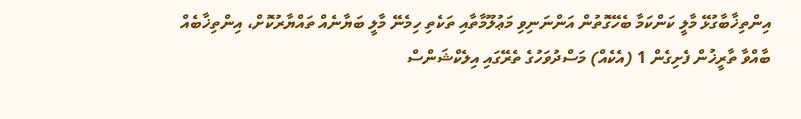އިންތިޚާބާގުޅޭ މާލީ ކަންކަމާ ބެހޭގޮތުން އަންނަނިވި މަޢުލޫމާތާއި ތަކެތި ހިމެނޭ މާލީ ބަޔާނެއް ތައްޔާރުކޮށް، އިންތިޚާބެއް ބާއްވާ ތާރީޚުން ފެށިގެން 1 (އެކެއް) މަސްދުވަހުގެ ތެރޭގައި އިލެކްޝަންސް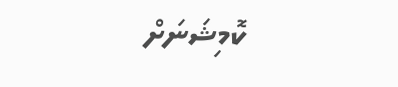ކޮމިޝަނަށް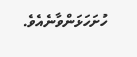ހުށަހަޅަންވާނެއެވެ.